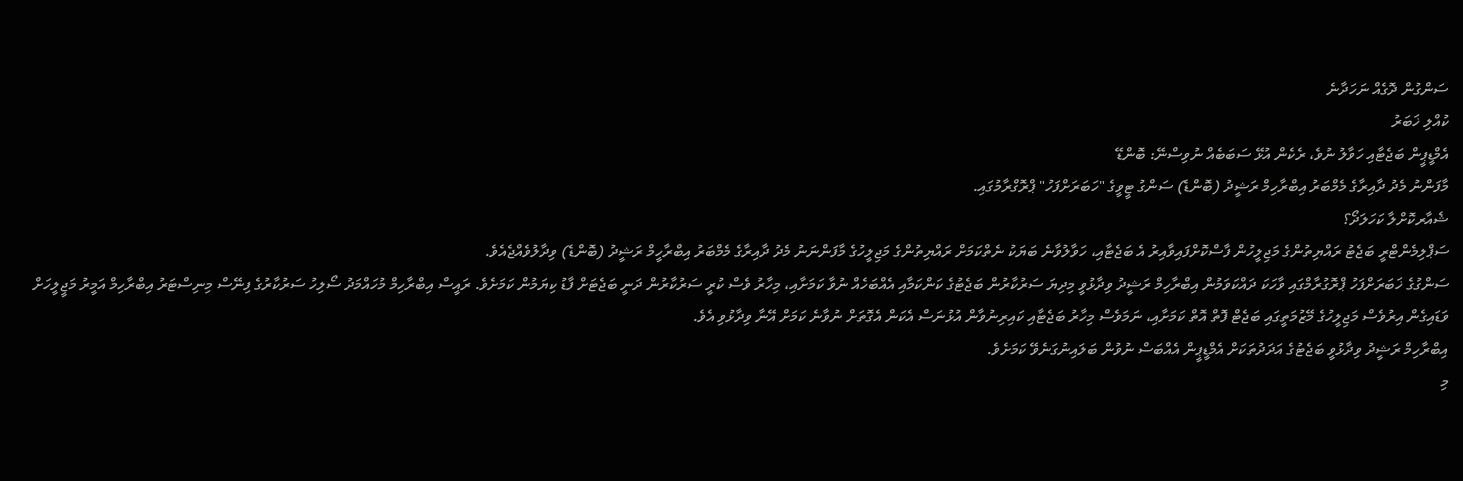ސަންގުން ދޮގެއް ނަހަދާނެ
ކުއްލި ޚަބަރު
އެމްޑީޕީން ބަޖެޓާއި ހަވާލު ނުވެ، ރެކެން އުޅޭ ސަބަބެއް ނުވިސްނޭ: ބޮންޑޭ
މާފަންނު މެދު ދާއިރާގެ މެމްބަރު އިބްރާހިމް ރަޝީދު (ބޮންޑެ) ސަންގު ޓީވީގެ "ހަބަރަށްފަހު" ޕްރޮގްރާމުގައި.
ޝެއާރކޮށްލާ ކަހަލަދޯ؟
ސަޕްލިމެންޓްރީ ބަޖެޓު ރައްޔިތުންގެ މަޖިލީހުން ފާސްކޮށްފައިވާއިރު އެ ބަޖެޓާއި، ހަވާލުވާނެ ބަޔަކު ނެތްކަމަށް ރައްޔިތުންގެ މަޖިލީހުގެ މާފަންނަނު މެދު ދާއިރާގެ މެމްބަރު އިބްރާހީމް ރަޝީދު (ބޮންޑެ) ވިދާލުވެއްޖެއެވެ.
ސަންގުގެ ޚަބަރަށްފަހު ޕްރޮގުރާމްގައި ވާހަކަ ދައްކަވަމުން އިބްރާހިމް ރަޝީދު ވިދާޅުވީ މިދިޔަ ސަރުކާރުން ބަޖެޓުގެ ކަންކަމާއި އެއްބަހެއް ނުވާ ކަމަށާއި، މިހާރު ވެސް ކުރީ ސަރުކާރުން ދަނީ ބަޖެޓަށް ފާޑު ކިޔަމުން ކަމަށެވެ. ރައީސް އިބްރާހިމް މުހައްމަދު ސޯލިހު ސަރުކާރުގެ ފިނޭސް މިނިސްޓަރު އިބްރާހިމް އަމީރު މަޖީލީހަށް ވަޑައިގެން އިރުވެސް މަޖިލީހުގެ މޭޒުމަތީގައި ބަޖެޓް ފޮތް އޮތް ކަމަށާއި، ނަމަވެސް މިހާރު ބަޖެޓާއި ކައިރިނުވާން އުޅުނަސް އެކަން އެގޮތަށް ނުވާނެ ކަމަށް އޭނާ ވިދާޅުވި އެވެ.
އިބްރާހިމް ރަޝީދު ވިދާޅުވީ ބަޖެޓުގެ އަދަދުތަކަށް އެމްޑީޕީން އެއްބަސް ނުވުން ބަލައިނުގަނެވޭ ކަމަށެވެ.
މި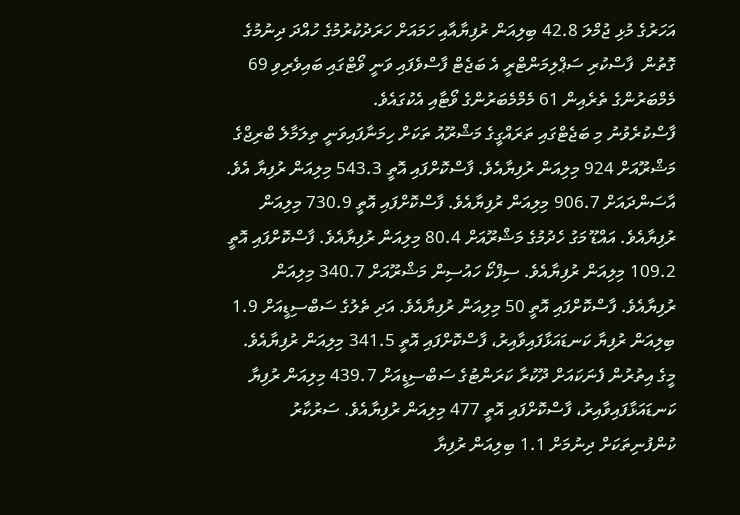އަހަރުގެ މުޅި ޖުމްލަ 42.8 ބިލިއަން ރުފިޔާއާއި ހަމައަށް ހަރަދުކުރުމުގެ ހުއްދަ ދިނުމުގެ ގޮތުން  ފާސްކުރި ސަޕްލިމަންޓްރީ އެ ބަޖެޓް ފާސްވެފައި ވަނީ ވޯޓްގައި ބައިވެރިވި 69 މެމްބަރުންގެ ތެރެއިން 61 މެމްމެބަރުންގެ ވޯޓާއި އެކުގައެވެ.
ފާސްކުރެވުނު މި ބަޖެޓްގައި ތަރައްގީގެ މަޝްރޫއު ތަކަށް ހިމަނާފައިވަނީ ތިލަމާލެ ބްރިޖްގެ މަޝްރޫއަށް 924 މިލިއަން ރުފިޔާއެވެ. ފާސްކޮށްފައި އޮތީ 543.3 މިލިއަން ރުފިޔާ އެވެ. އާސަންދައަށް 906.7 މިލިއަން ރުފިޔާއެވެ. ފާސްކޮށްފައި އޮތީ 730.9 މިލިއަން ރުފިޔާއެވެ. އައްޑޫ މަގު ހެދުމުގެ މަޝްރޫއަށް 80.4 މިލިއަން ރުފިޔާއެވެ. ފާސްކޮށްފައި އޮތީ 109.2 މިލިއަން ރުފިޔާއެވެ. ސިފްކޯ ހައުސިން މަޝްރޫއަށް 340.7 މިލިއަން ރުފިޔާއެވެ. ފާސްކޮށްފައި އޮތީ 50 މިލިއަން ރުފިޔާއެވެ. އަދި ތެލުގެ ސަބްސިޑީއަށް 1.9 ބިލިއަން ރުފިޔާ ކަނޑައަޅާފައިވާއިރު، ފާސްކޮށްފައި އޮތީ 341.5 މިލިއަން ރުފިޔާއެވެ.
މީގެ އިތުރުން ފެނަކައަށް ދޫކުރާ ކަރަންޓުގެ ސަބްސިޑީއަށް 439.7 މިލިއަން ރުފިޔާ ކަނޑައަޅާފައިވާއިރު، ފާސްކޮށްފައި އޮތީ 477 މިލިއަން ރުފިޔާއެވެ. ސަރުކާރު ކުންފުނިތަކަށް ދިނުމަށް 1.1 ބިލިއަން ރުފިޔާ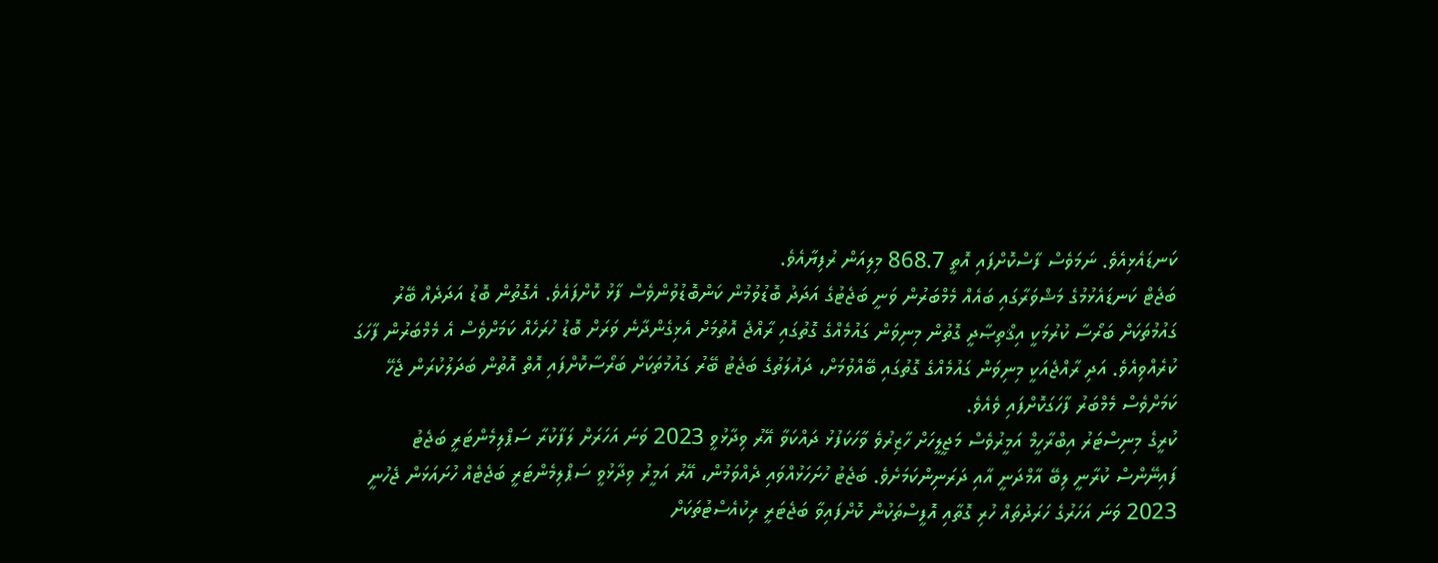ކަނޑައެޅިއެވެ. ނަމަވެސް ފާސްކޮށްފައި އޮތީ 868.7 މިލިއަން ރުފިޔާއެވެ.
ބަޖެޓް ކަނޑައެޅުމުގެ މަޝްވަރާގައި ބައެއް މެމްބަރުން ވަނީ ބަޖެޓުގެ އަދަދު ބޮޑުވުމުން ކަންބޮޑުވުންވެސް ފާޅު ކޮށްފައެވެ. އެގޮތުން ބޮޑު އަދަދެއް ބޭރު ގައުމުތަކަށް ބަރޯސާ ކުރުމަކީ އިޤްތިޞާދީ ގޮތުން މިނިވަން ގައުމެއްގެ ގޮތުގައި ރާއްޖެ އޮތުމަށް އެޅިގެންދާނެ ވަރަށް ބޮޑު ހުރަހެއް ކަމަށްވެސް އެ މެމްބަރުން ފާހަގަ ކުރެއްވިއެވެ. އަދި ރާއްޖެއަކީ މިނިވަން ގައުމެއްގެ ގޮތުގައި ބޭއްވުމަށް، ދައުލަތުގެ ބަޖެޓު ބޭރު ގައުމުތަކަށް ބަރޯސާކޮށްފައި އޮތް އޮތުން ބަދަލުކުރަން ޖެހޭ ކަމަށްވެސް މެމްބަރު ފާހަގަކޮށްފައި ވެއެވެ.
ކުރީގެ މިނިސްޓަރު އިބްރާހީމް އަމީރުވެސް މަޖީލީހަށް ހާޒިރުވެ ވާހަކަފުޅު ދައްކަވާ އޭރު ވިދާޅުވީ 2023 ވަނަ އަހަރަށް ލަފާކުރާ ސަޕްލިމެންޓަރީ ބަޖެޓު ފައިނޭންސް ކުރާނީ ލިބޭ އާމްދަނީ އާއި ދަރަނިންކަމަށެވެ. ބަޖެޓު ހުށަހަޅުއްވައި ދެއްވަމުން، އޭރު އަމީރު ވިދާޅުވީ ސަޕްލިމެންޓަރީ ބަޖެޓެއް ހުށައަޅަން ޖެހުނީ 2023 ވަނަ އަހަރުގެ ހަރަދުތައް ހުރި ގޮތާއި އޮފީސްތަކުން ކޮށްފައިވާ ބަޖެޓަރީ ރިކުއެސްޓުތަކަށް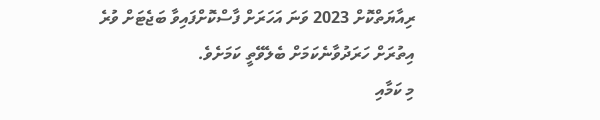ރިއާޔަތްކޮށް 2023 ވަނަ އަހަރަށް ފާސްކޮށްފައިވާ ބަޖެޓަށް ވުރެ އިތުރަށް ހަރަދުވާނެކަމަށް ބެލެވޭތީ ކަމަށެވެ.
މި ކަމާއި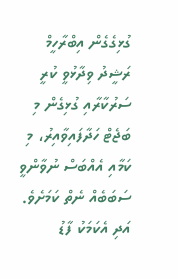ގުޅިގެގެން އިބްރާހީމް ރަޝީދު ވިދާޅުވީ ކުރީ ސަރުކާރާއި ގުޅިގެން މި ބަޖެޓް ހަދާފައިވާއިރު، މި ކަމާއި އެއްބަސް ނުވާންވީ ސަބަބެއް ނެތް ކަމަށެވެ. އަދި އެކަމަކު ފާޑު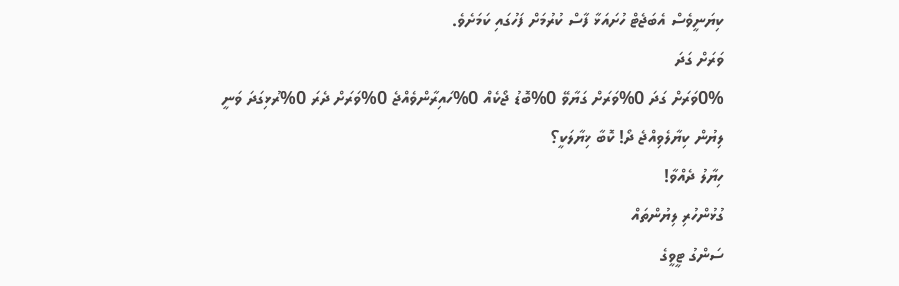ކިޔަނީވެސް އެބަޖެޓް ހުށައަޅާ ފާސް ކުރުމަށް ފަހުގައި ކަމަށެވެ.
ވަރަށް ގަދަ
0%ވަރަށް ގަދަ 0%ވަރަށް ގަޔާވޭ 0%ބޮޑު ޖޯކެއް 0%ހައިރާންވެއްޖެ 0%ވަރަށް ދެރަ 0%ރުޅިގަދަ ވަނީ
ލިޔުން ކިޔާލެވިއްޖެ ދޯ! ކޮބާ ޚިޔާލަކީ؟
ހިޔާލު ދެއްވާ!
ގުޅުންހުރި ލިޔުންތައް
ސަންގު ޓީވީގެ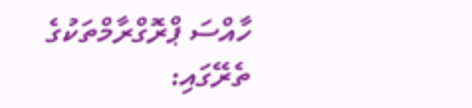ހާއްސަ ޕްރޮގްރާމްތަކުގެ ތެރޭގައި: